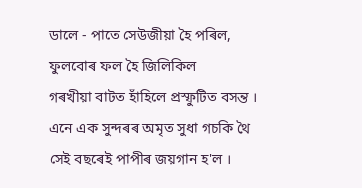ডালে - পাতে সেউজীয়া হৈ পৰিল,
ফুলবোৰ ফল হৈ জিলিকিল
গৰখীয়া বাটত হাঁহিলে প্ৰস্ফুটিত বসন্ত ।
এনে এক সুন্দৰৰ অমৃত সুধা গচকি থৈ
সেই বছৰেই পাপীৰ জয়গান হ'ল ।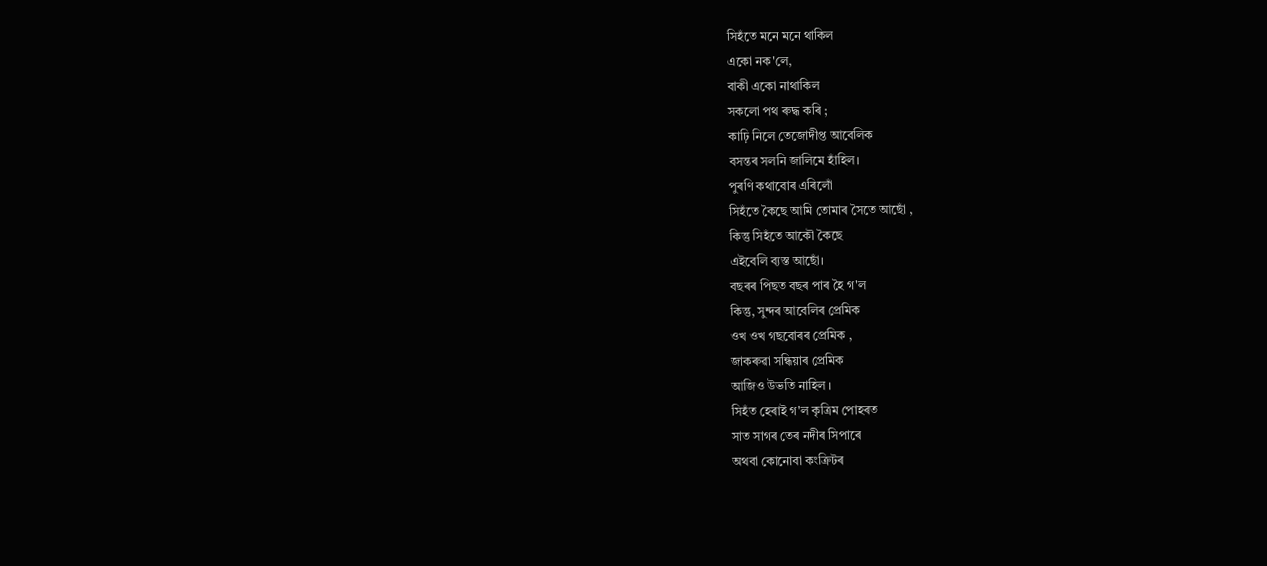সিহঁতে মনে মনে থাকিল
একো নক'লে,
বাকী একো নাথাকিল
সকলো পথ ৰুদ্ধ কৰি ;
কাঢ়ি নিলে তেজোদীপ্ত আবেলিক
বসন্তৰ সলনি জালিমে হাঁহিল।
পুৰণি কথাবোৰ এৰিলোঁ
সিহঁতে কৈছে আমি তোমাৰ সৈতে আছোঁ ,
কিন্তু সিহঁতে আকৌ কৈছে
এইবেলি ব্যস্ত আছোঁ।
বছৰৰ পিছত বছৰ পাৰ হৈ গ'ল
কিন্তু, সুন্দৰ আবেলিৰ প্ৰেমিক
ওখ ওখ গছবোৰৰ প্ৰেমিক ,
জাকৰুৱা সন্ধিয়াৰ প্ৰেমিক
আজিও উভতি নাহিল ।
সিহঁত হেৰাই গ'ল কৃত্ৰিম পোহৰত
সাত সাগৰ তেৰ নদীৰ সিপাৰে
অথবা কোনোবা কংক্ৰিটৰ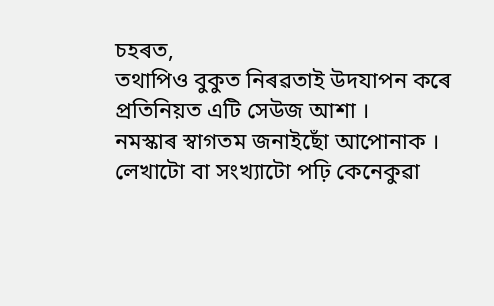চহৰত,
তথাপিও বুকুত নিৰৱতাই উদযাপন কৰে
প্ৰতিনিয়ত এটি সেউজ আশা ।
নমস্কাৰ স্বাগতম জনাইছোঁ আপোনাক । লেখাটো বা সংখ্যাটো পঢ়ি কেনেকুৱা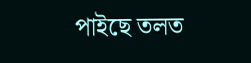পাইছে তলত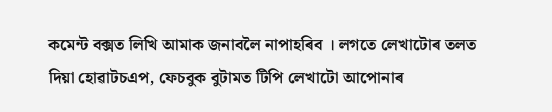কমেন্ট বক্সত লিখি আমাক জনাবলৈ নাপাহৰিব । লগতে লেখাটোৰ তলত দিয়া হোৱাটচএপ, ফেচবুক বুটামত টিপি লেখাটো আপোনাৰ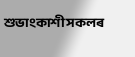শুভাংকাশী সকলৰ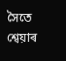সৈতে শ্বেয়াৰ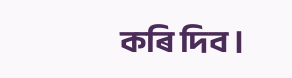কৰি দিব ।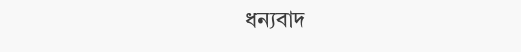ধন্যবাদ